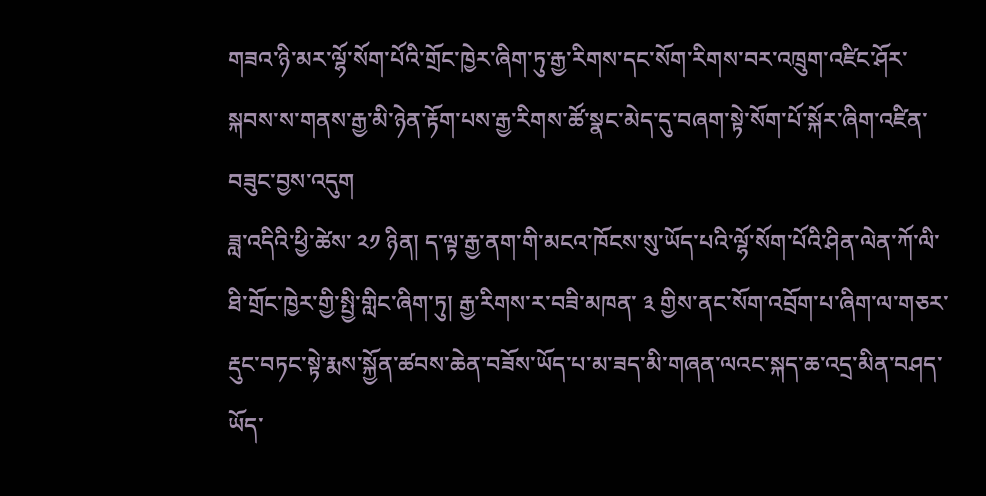གཟའ་ཉི་མར་ལྷོ་སོག་པོའི་གྲོང་ཁྱེར་ཞིག་ཏུ་རྒྱ་རིགས་དང་སོག་རིགས་བར་འཁྲུག་འཛིང་ཤོར་སྐབས་ས་གནས་རྒྱ་མི་ཉེན་རྟོག་པས་རྒྱ་རིགས་ཚོ་སྣང་མེད་དུ་བཞག་སྟེ་སོག་པོ་སྐོར་ཞིག་འཛིན་བཟུང་བྱས་འདུག
ཟླ་འདིའི་ཕྱི་ཚེས་ ༢༡ ཉིན། ད་ལྟ་རྒྱ་ནག་གི་མངའ་ཁོངས་སུ་ཡོད་པའི་ལྷོ་སོག་པོའི་ཤིན་ལེན་ཀོ་ལི་ཐི་གྲོང་ཁྱེར་གྱི་སྤྱི་གླིང་ཞིག་ཏུ། རྒྱ་རིགས་ར་བཟི་མཁན་ ༣ གྱིས་ནང་སོག་འབྲོག་པ་ཞིག་ལ་གཅར་རྡུང་བཏང་སྟེ་རྨས་སྐྱོན་ཚབས་ཆེན་བཟོས་ཡོད་པ་མ་ཟད་མི་གཞན་ལའང་སྐད་ཆ་འདྲ་མིན་བཤད་ཡོད་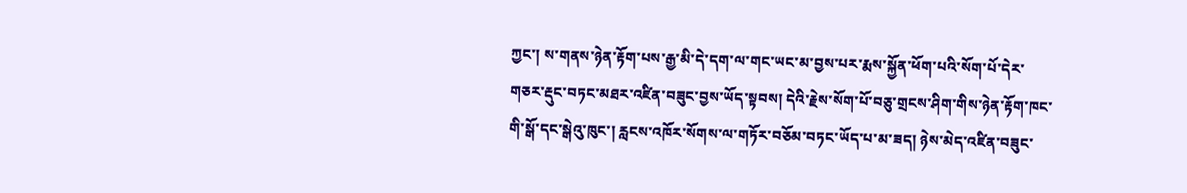ཀྱང་། ས་གནས་ཉེན་རྟོག་པས་རྒྱ་མི་དེ་དག་ལ་གང་ཡང་མ་བྱས་པར་རྨས་སྐྱོན་ཕོག་པའི་སོག་པོ་དེར་གཅར་རྡུང་བཏང་མཐར་འཛིན་བཟུང་བྱས་ཡོད་སྟབས། དེའི་རྗེས་སོག་པོ་བཅུ་གྲངས་ཤིག་གིས་ཉེན་རྟོག་ཁང་གི་སྒོ་དང་སྒེའུ་ཁུང་། རླངས་འཁོར་སོགས་ལ་གཏོར་བཅོམ་བཏང་ཡོད་པ་མ་ཟད། ཉེས་མེད་འཛིན་བཟུང་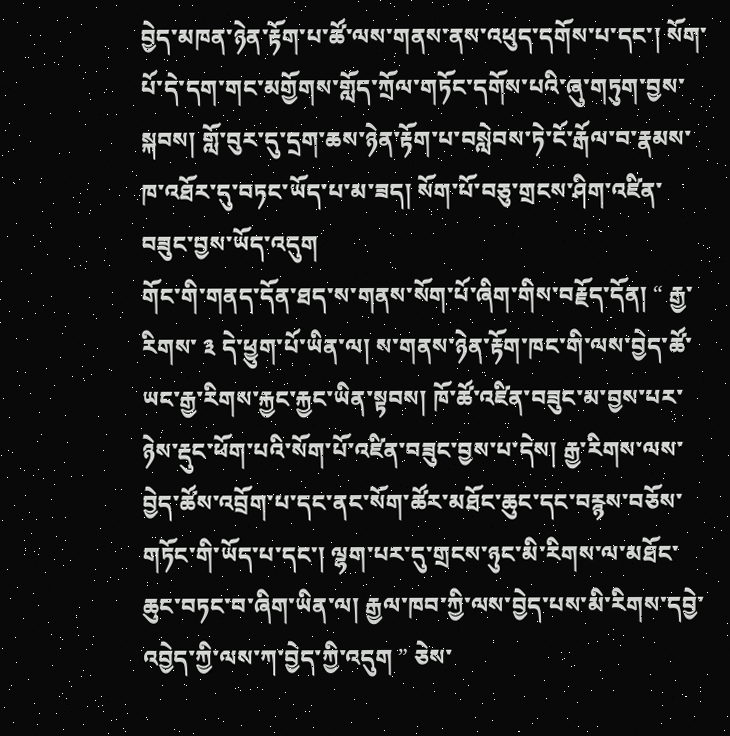བྱེད་མཁན་ཉེན་རྟོག་པ་ཚོ་ལས་གནས་ནས་འཕུད་དགོས་པ་དང་། སོག་པོ་དེ་དག་གང་མགྱོགས་གློད་ཀྲོལ་གཏོང་དགོས་པའི་ཞུ་གཏུག་བྱས་སྐབས། གློ་བུར་དུ་དྲག་ཆས་ཉེན་རྟོག་པ་བསླེབས་ཏེ་ངོ་རྒོལ་བ་རྣམས་ཁ་འཐོར་དུ་བཏང་ཡོད་པ་མ་ཟད། སོག་པོ་བཅུ་གྲངས་ཤིག་འཛིན་བཟུང་བྱས་ཡོད་འདུག
གོང་གི་གནད་དོན་ཐད་ས་གནས་སོག་པོ་ཞིག་གིས་བརྗོད་དོན། “ རྒྱ་རིགས་ ༣ དེ་ཕྱུག་པོ་ཡིན་ལ། ས་གནས་ཉེན་རྟོག་ཁང་གི་ལས་བྱེད་ཚོ་ཡང་རྒྱ་རིགས་རྐྱང་རྐྱང་ཡིན་སྟབས། ཁོ་ཚོ་འཛིན་བཟུང་མ་བྱས་པར་ཉེས་རྡུང་ཕོག་པའི་སོག་པོ་འཛིན་བཟུང་བྱས་པ་དེས། རྒྱ་རིགས་ལས་བྱེད་ཚོས་འབྲོག་པ་དང་ནང་སོག་ཚོར་མཐོང་ཆུང་དང་བརྙས་བཅོས་གཏོང་གི་ཡོད་པ་དང་། ལྷག་པར་དུ་གྲངས་ཉུང་མི་རིགས་ལ་མཐོང་ཆུང་བཏང་བ་ཞིག་ཡིན་ལ། རྒྱལ་ཁབ་ཀྱི་ལས་བྱེད་པས་མི་རིགས་དབྱེ་འབྱེད་ཀྱི་ལས་ཀ་བྱེད་ཀྱི་འདུག ” ཅེས་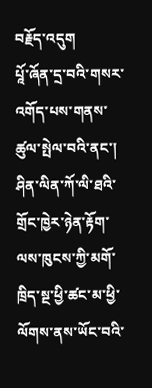བརྗོད་འདུག
པཱོ་ཞོན་དྲ་བའི་གསར་འགོད་པས་གནས་ཚུལ་སྤེལ་བའི་ནང་། ཤིན་ལིན་ཀོ་ལི་ཐའི་གྲོང་ཁྱེར་ཉེན་རྟོག་ལས་ཁུངས་ཀྱི་མགོ་ཁྲིད་སྔ་ཕྱི་ཚང་མ་ཕྱི་ལོགས་ནས་ཡོང་བའི་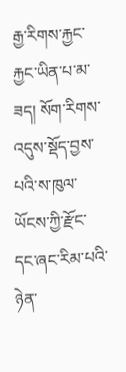རྒྱ་རིགས་རྐྱང་རྐྱང་ཡིན་པ་མ་ཟད། སོག་རིགས་འདུས་སྡོད་བྱས་པའི་ས་ཁུལ་ཡོངས་ཀྱི་རྫོང་དང་ཞང་རིམ་པའི་ཉེན་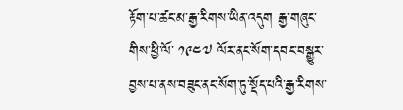རྟོག་པ་ཚང་མ་རྒྱ་རིགས་ཡིན་འདུག རྒྱ་གཞུང་གིས་ཕྱི་ལོ་ ༡༩༤༧ ལོར་ནང་སོག་དབང་བསྒྱུར་བྱས་པ་ནས་བཟུང་ནང་སོག་ཏུ་སྡོད་པའི་རྒྱ་རིགས་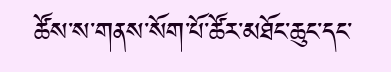ཚོས་ས་གནས་སོག་པོ་ཚོར་མཐོང་ཆུང་དང་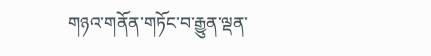གཉའ་གནོན་གཏོང་བ་རྒྱུན་ལྡན་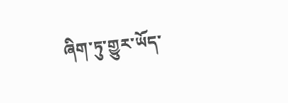ཞིག་ཏུ་གྱུར་ཡོད་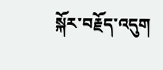སྐོར་བརྗོད་འདུག